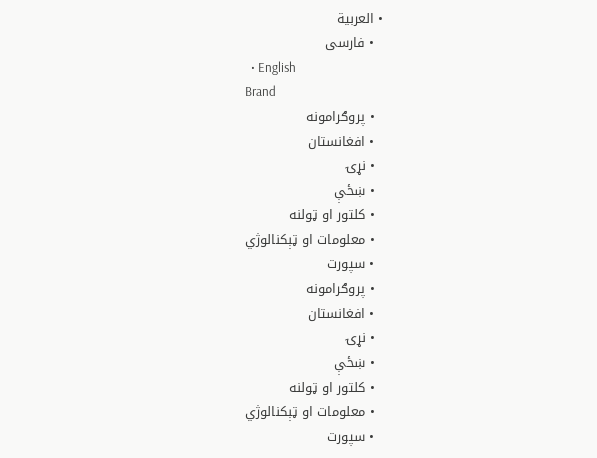• العربية
  • فارسی
  • English
Brand
  • پروګرامونه
  • افغانستان
  • نړۍ
  • ښځې
  • کلتور او ټولنه
  • معلومات او ټېکنالوژي
  • سپورت
  • پروګرامونه
  • افغانستان
  • نړۍ
  • ښځې
  • کلتور او ټولنه
  • معلومات او ټېکنالوژي
  • سپورت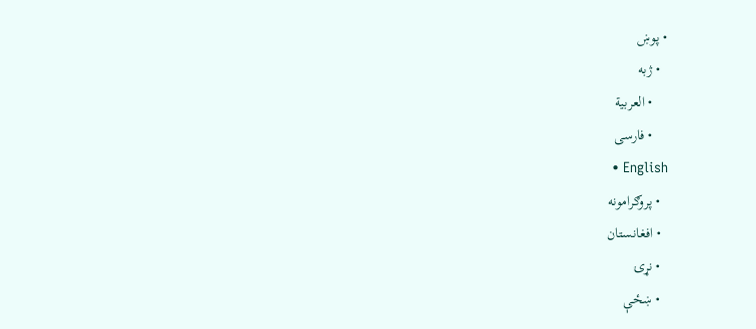• پوښ
  • ژبه
    • العربية
    • فارسی
    • English
  • پروګرامونه
  • افغانستان
  • نړۍ
  • ښځې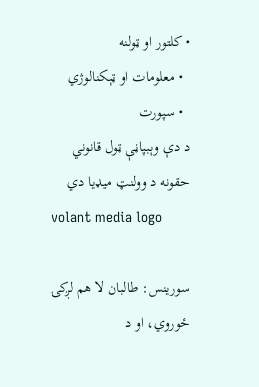• کلتور او ټولنه
  • معلومات او ټېکنالوژي
  • سپورت
د دې وېبپاڼې ټول قانوني حقونه د وولنټ میډیا دي
volant media logo

سورینس: طالبان لا هم لږکۍ ځوروي، او د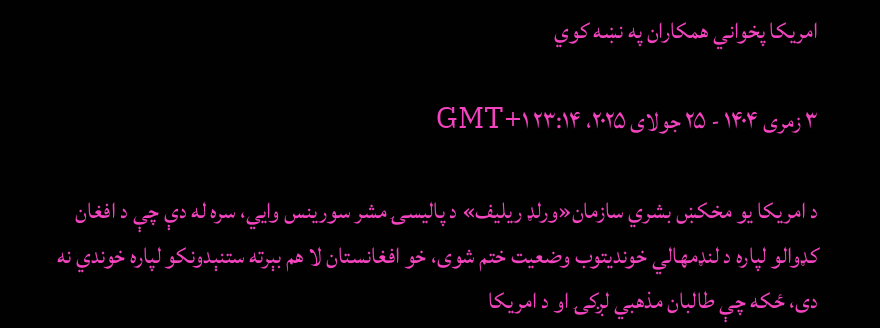امریکا پخواني همکاران په نښه کوي

۳ زمری ۱۴۰۴ - ۲۵ جولای ۲۰۲۵، ۲۳:۱۴ GMT+۱

د امریکا یو مخکښ بشري سازمان«ورلډ ریلیف» د پالیسۍ مشر سورینس وايي، سره له دې چې د افغان کډوالو لپاره د لنډمهالي خوندیتوب وضعیت ختم شوی، خو افغانستان لا هم بېرته ستنېدونکو لپاره خوندي نه دی، ځکه چې طالبان مذهبي لږکۍ او د امریکا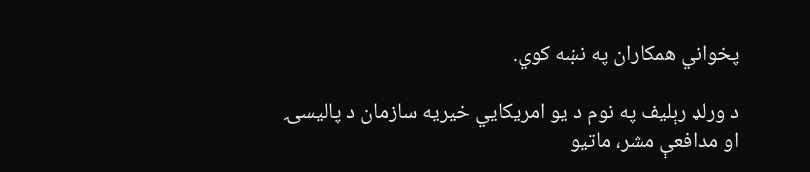پخواني همکاران په نښه کوي.

د ورلډ رېلیف په نوم د یو امریکايي خیریه سازمان د پالیسۍ او مدافعې مشر، ماتیو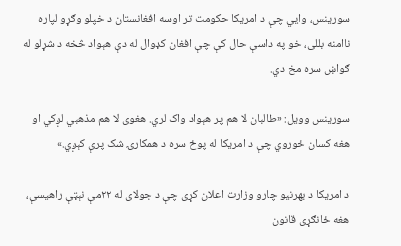سورینس، وایي چې د امریکا حکومت تر اوسه افغانستان د خپلو وګړو لپاره ناامنه بللی، خو په داسې حال کې چې افغان کډوال له دې هېواد څخه د شړلو له ګواښ سره مخ دي.

سورینس وویل: «طالبان لا هم پر هېواد واک لري. هغوی لا هم مذهبي لږکي او هغه کسان ځوروي چې د امریکا له پوځ سره د همکارۍ شک پرې کېږي.»

د امریکا د بهرنیو چارو وزارت اعلان کړی چې د جولای له ۲۲مې نېټې راهیسې، هغه ځانګړی قانون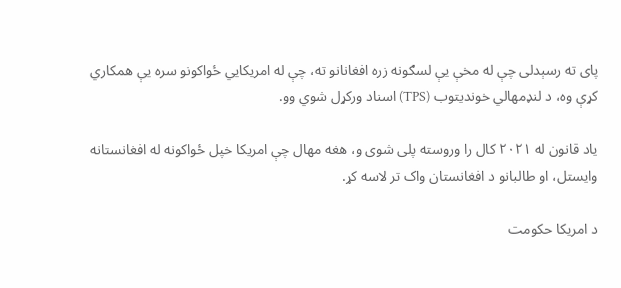پای ته رسېدلی چې له مخې یې لسګونه زره افغانانو ته، چې له امریکايي ځواکونو سره یې همکاري کړې وه، د لنډمهالي خوندیتوب (TPS) اسناد ورکړل شوي وو.

یاد قانون له ۲۰۲۱ کال را وروسته پلی شوی و، هغه مهال چې امریکا خپل ځواکونه له افغانستانه وایستل، او طالبانو د افغانستان واک تر لاسه کړ.

د امریکا حکومت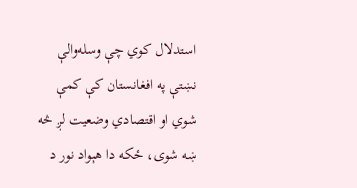استدلال کوي چې وسله‌والې نښتې په افغانستان کې کمې شوي او اقتصادي وضعیت لږ څه ښه شوی، ځکه دا هېواد نور د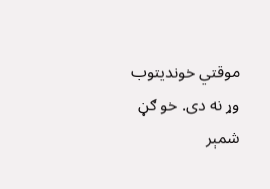موقتي خوندیتوب وړ نه دی. خو ګڼ شمېر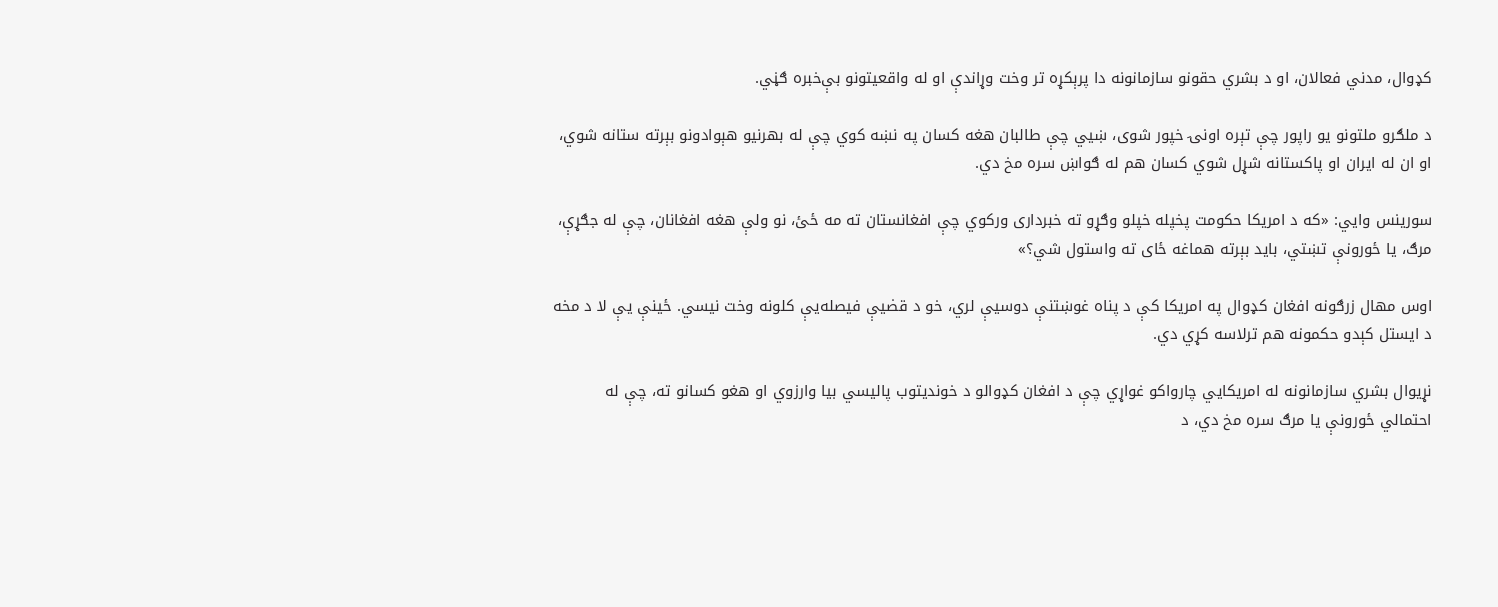کډوال، مدني فعالان، او د بشري حقونو سازمانونه دا پرېکړه تر وخت وړاندې او له واقعیتونو بې‌خبره ګڼي.

د ملګرو ملتونو یو راپور چې تېره اونۍ خپور شوی، ښيي چې طالبان هغه کسان په نښه کوي چې له بهرنیو هېوادونو بېرته ستانه شوي، او ان له ایران او پاکستانه شړل شوي کسان هم له ګواښ سره مخ دي.

سورینس وایي: «که د امریکا حکومت پخپله خپلو وګړو ته خبرداری ورکوي چې افغانستان ته مه ځئ، نو ولې هغه افغانان، چې له جګړې، مرګ، یا ځورونې تښتي، باید بېرته هماغه ځای ته واستول شي؟»

اوس مهال زرګونه افغان کډوال په امریکا کې د پناه غوښتنې دوسیې لري، خو د قضیې فیصله‌یې کلونه وخت نیسي. ځینې یې لا د مخه د ایستل کېدو حکمونه هم ترلاسه کړي دي.

نړیوال بشري سازمانونه له امریکايي چارواکو غواړي چې د افغان کډوالو د خوندیتوب پالیسي بیا وارزوي او هغو کسانو ته، چې له احتمالي ځورونې یا مرګ سره مخ دي، د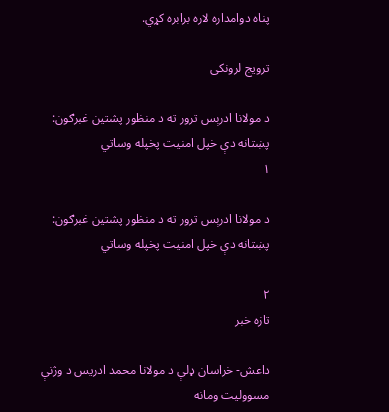پناه دوامداره لاره برابره کړي.

ترویج لرونکی

د مولانا ادرېس ترور ته د منظور پشتین غبرګون: پښتانه دې خپل امنیت پخپله وساتي
۱

د مولانا ادرېس ترور ته د منظور پشتین غبرګون: پښتانه دې خپل امنیت پخپله وساتي

۲
تازه خبر

داعش- خراسان ډلې د مولانا محمد ادریس د وژنې مسوولیت ومانه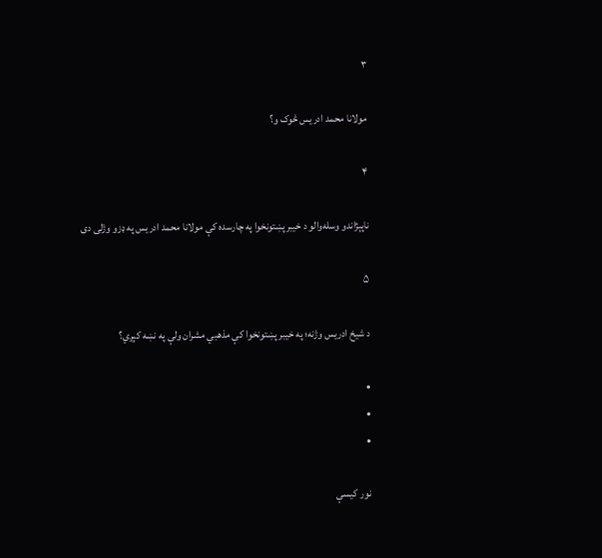۳

مولانا محمد ادریس څوک و؟

۴

ناپېژاندو وسله‌والو د خیبرپښتونخوا په چارسده کې مولانا محمد ادریس په ډزو وژلی دی

۵

د شیخ ادریس وژنه؛ په خیبر پښتونخوا کې مذهبي مشران ولې په نښه کېږي؟

•
•
•

نور کیسې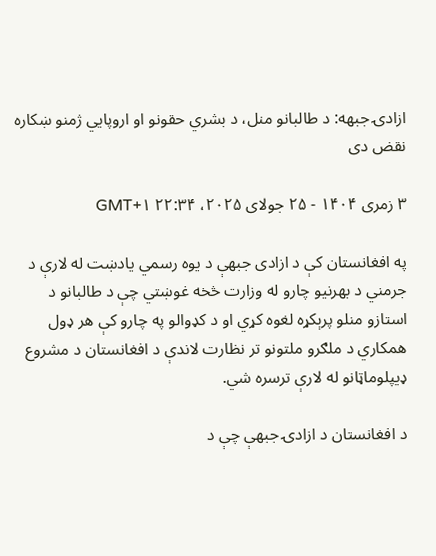ازادۍ جبهه: د طالبانو منل، د بشري حقونو او اروپایي ژمنو ښکاره نقض دی

۳ زمری ۱۴۰۴ - ۲۵ جولای ۲۰۲۵، ۲۲:۳۴ GMT+۱

په افغانستان کې د ازادی جبهې د یوه رسمي یادښت له لارې د جرمني د بهرنیو چارو له وزارت څخه غوښتي چې د طالبانو د استازو منلو پرېکړه لغوه کړي او د کډوالو په چارو کې هر ډول همکاري د ملګرو ملتونو تر نظارت لاندې د افغانستان د مشروع ډیپلوماټانو له لارې ترسره شي.

د افغانستان د ازادۍ جبهې چې د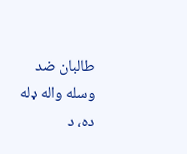طالبان ضد وسله واله ډله ده، د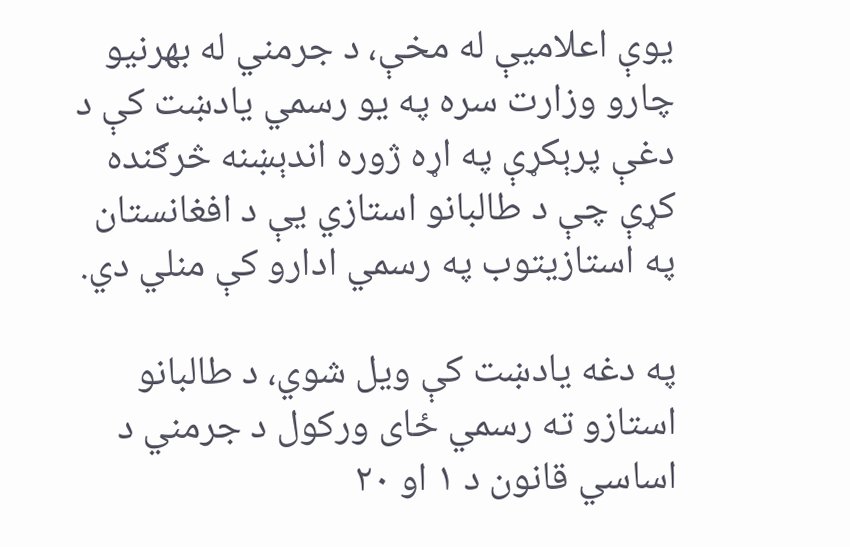یوې اعلامیې له مخې، د جرمني له بهرنیو چارو وزارت سره په یو رسمي یادښت کې د دغې پرېکړې په اړه ژوره اندېښنه څرګنده کړې چې د طالبانو استازي یې د افغانستان په استازیتوب په رسمي ادارو کې منلي دي.

په دغه یادښت کې ویل شوي، د طالبانو استازو ته رسمي ځای ورکول د جرمني د اساسي قانون د ۱ او ۲۰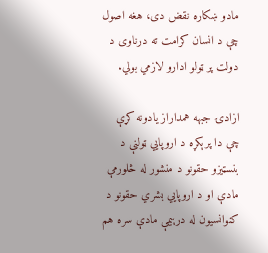مادو ښکاره نقض دی، هغه اصول چې د انسان کرامت ته درناوی د دولت پر ټولو ادارو لازمي بولي.

ازادۍ جبهه همداراز یادونه کړې چې دا پرېکړه د اروپایي ټولنې د بنسټیزو حقونو د منشور له څلورمې مادې او د اروپایي بشري حقونو د کنوانسیون له درېیمې مادې سره هم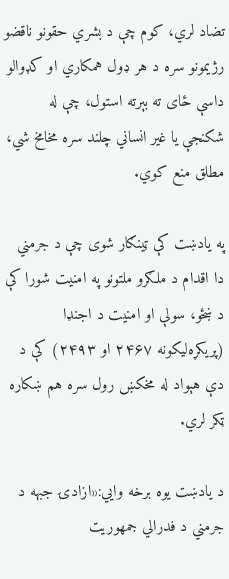تضاد لري، کوم چې د بشري حقونو ناقضو رژیمونو سره د هر ډول همکاري او کډوالو داسې ځای ته بېرته استول، چې له شکنجې یا غیر انساني چلند سره مخامخ شي، مطلق منع کوي.

په یادښت کې ټینګار شوی چې د جرمني دا اقدام د ملګرو ملتونو په امنیت شورا کې د ښځو، سولې او امنیت د اجنډا (پریکړه‌لیکونه ۲۴۶۷ او ۲۴۹۳) کې د دې هېواد له مخکښ رول سره هم ښکاره ټکر لري.

د یادښت یوه برخه وايي:«ازادۍ جبهه د جرمني د فدرالي جمهوریت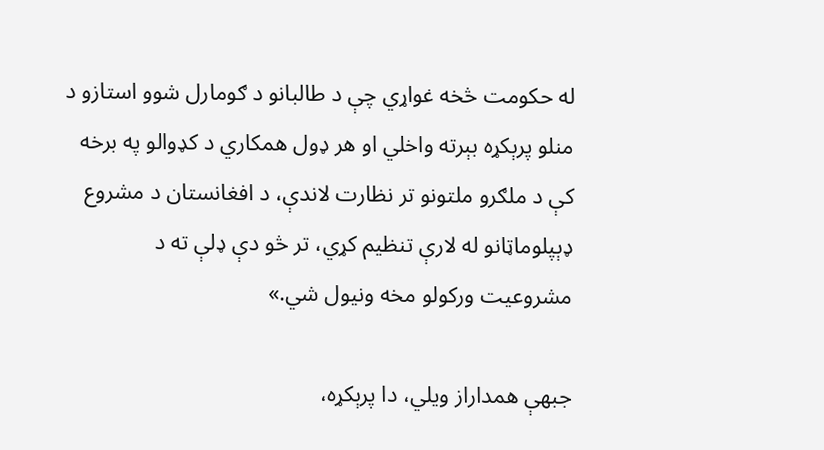له حکومت څخه غواړي چې د طالبانو د ګومارل شوو استازو د منلو پرېکړه بېرته واخلي او هر ډول همکاري د کډوالو په برخه کې د ملګرو ملتونو تر نظارت لاندې، د افغانستان د مشروع ډېپلوماټانو له لارې تنظیم کړي، تر څو دې ډلې ته د مشروعیت ورکولو مخه ونیول شي.»

جبهې همداراز ویلي، دا پرېکړه،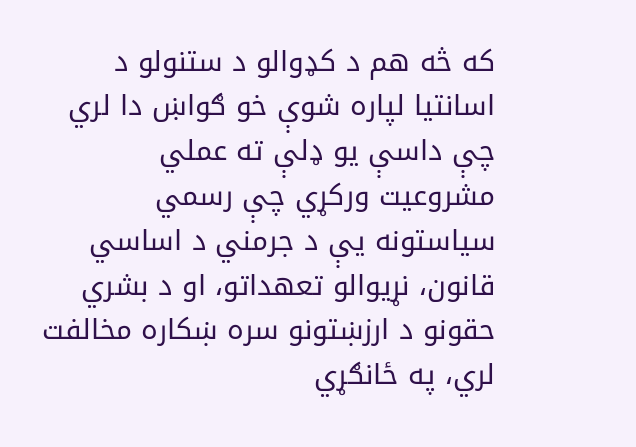که څه هم د کډوالو د ستنولو د اسانتیا لپاره شوې خو ګواښ دا لري چې داسې یو ډلې ته عملي مشروعیت ورکړي چې رسمي سیاستونه یې د جرمني د اساسي قانون، نړیوالو تعهداتو، او د بشري حقونو د ارزښتونو سره ښکاره مخالفت لري، په ځانګړي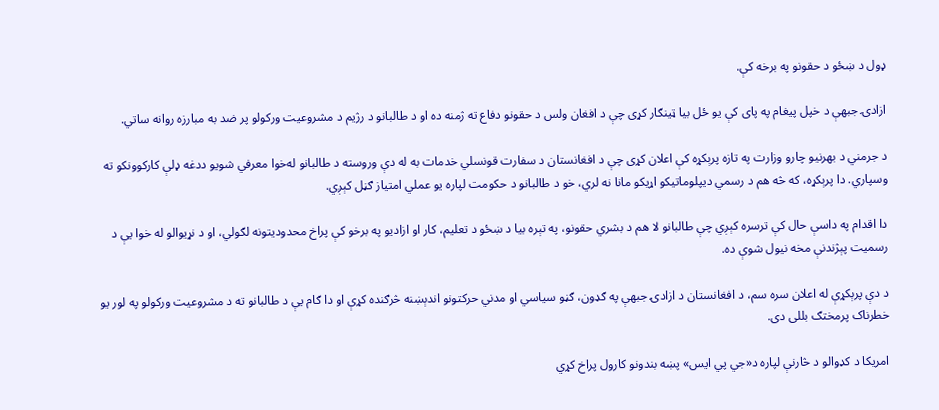ډول د ښځو د حقونو په برخه کې.

ازادۍ جبهې د خپل پیغام په پای کې یو ځل بیا ټینګار کړی چې د افغان ولس د حقونو دفاع ته ژمنه ده او د طالبانو د رژیم د مشروعیت‌ ورکولو پر ضد به مبارزه روانه ساتي.

د جرمني د بهرنیو چارو وزارت په تازه پرېکړه کې اعلان کړی چې د افغانستان د سفارت قونسلي خدمات به له دې وروسته د طالبانو له‌خوا معرفي شویو ددغه ډلې کارکوونکو ته وسپاري. دا پرېکړه، که څه هم د رسمي دیپلوماتیکو اړیکو مانا نه لري، خو د طالبانو د حکومت لپاره یو عملي امتیاز ګڼل کېږي.

دا اقدام په داسې حال کې ترسره کېږي چې طالبانو لا هم د بشري حقونو، په تېره بیا د ښځو د تعلیم، کار او ازادیو په برخو کې پراخ محدودیتونه لګولي، او د نړیوالو له خوا یې د رسمیت پېژندنې مخه نیول شوې ده.

د دې پرېکړې له اعلان سره سم، د افغانستان د ازادۍ جبهې په ګډون، ګڼو سیاسي او مدني حرکتونو اندېښنه څرګنده کړې او دا ګام یې د طالبانو ته د مشروعیت ورکولو په لور یو خطرناک پرمختګ بللی دی.

امریکا د کډوالو د څارنې لپاره د«جي پي ایس» پښه بندونو کارول پراخ کړي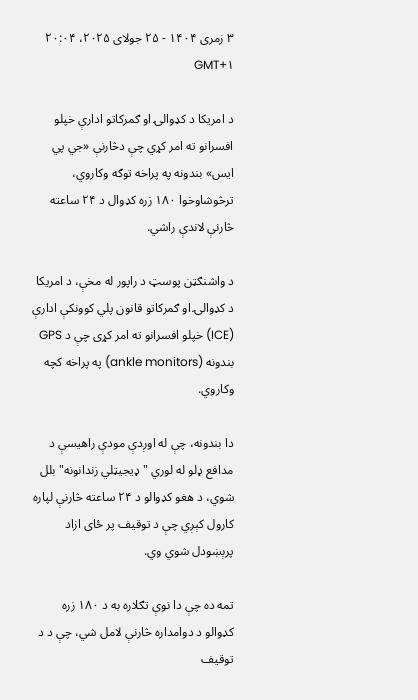۳ زمری ۱۴۰۴ - ۲۵ جولای ۲۰۲۵، ۲۰:۰۴ GMT+۱

د امریکا د کډوالۍ او ګمرکاتو ادارې خپلو افسرانو ته امر کړي چې دڅارنې «جي پي ایس» بندونه په پراخه توګه وکاروي، ترڅوشاوخوا ۱۸۰ زره کډوال د ۲۴ ساعته څارنې لاندې راشي.

د واشنګټن پوسټ د راپور له مخې، د امریکا د کډوالۍ او ګمرکاتو قانون پلي کوونکې ادارې (ICE) خپلو افسرانو ته امر کړی چې د GPS بندونه (ankle monitors) په پراخه کچه وکاروي.

دا بندونه، چې له اوږدې مودې راهیسې د مدافع ډلو له لوري "ډیجیټلي زندانونه" بلل شوي، د هغو کډوالو د ۲۴ ساعته څارنې لپاره کارول کېږي چې د توقیف پر ځای ازاد پرېښودل شوي وي.

تمه ده چې دا نوې تګلاره به د ۱۸۰ زره کډوالو د دوامداره څارنې لامل شي، چې د د توقیف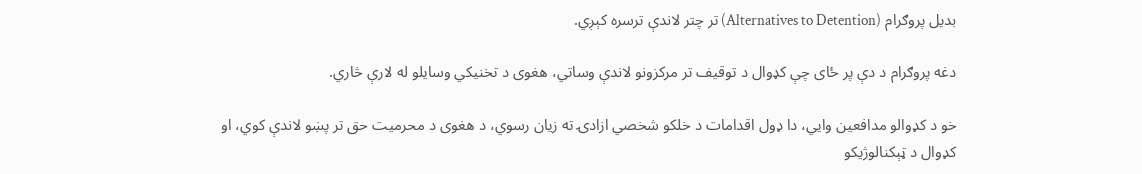بدیل پروګرام (Alternatives to Detention) تر چتر لاندې ترسره کېږي.

دغه پروګرام د دې پر ځای چې کډوال د توقیف تر مرکزونو لاندې وساتي، هغوی د تخنیکي وسایلو له لارې څاري.

خو د کډوالو مدافعین وايي، دا ډول اقدامات د خلکو شخصي ازادۍ ته زیان رسوي، د هغوی د محرمیت حق تر پښو لاندې کوي، او کډوال د ټېکنالوژیکو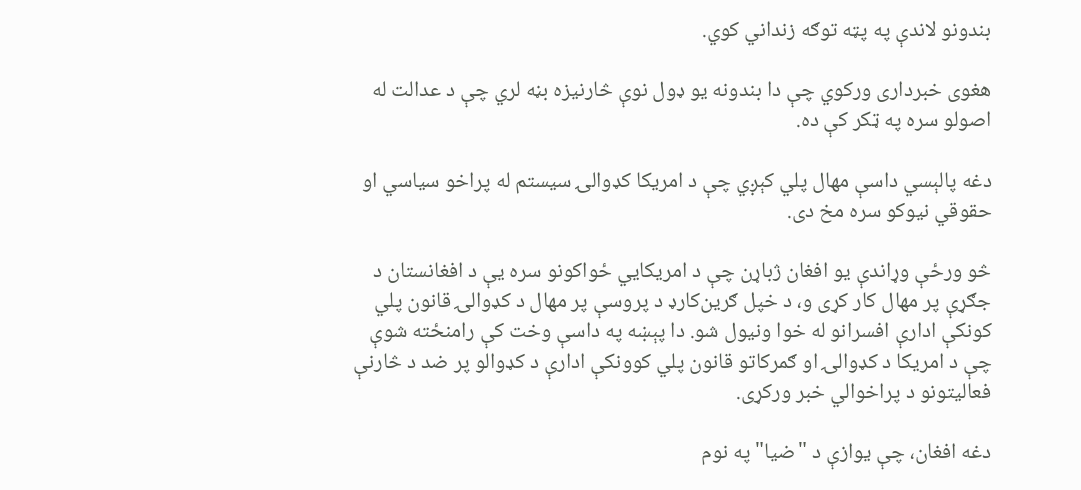بندونو لاندې په پټه توګه زنداني کوي.

هغوی خبرداری ورکوي چې دا بندونه یو ډول نوې څارنیزه بڼه لري چې د عدالت له اصولو سره په ټکر کې ده.

دغه پالېسي داسې مهال پلي کېږي چې د امریکا کډوالۍ سیستم له پراخو سیاسي او حقوقي نیوکو سره مخ دی.

څو ورځې وړاندې یو افغان ژباړن چې د امریکايي ځواکونو سره یې د افغانستان د جګړې پر مهال کار کړی و، د خپل ګرین‌کارډ د پروسې پر مهال د کډوالۍ قانون پلي کونکې ادارې افسرانو له خوا ونیول شو. دا پېښه په داسې وخت کې رامنځته شوې چې د امریکا د کډوالۍ او ګمرکاتو قانون پلي کوونکې ادارې د کډوالو پر ضد د څارنې فعالیتونو د پراخوالي خبر ورکړی.

دغه افغان، چې یوازې د "ضیا" په نوم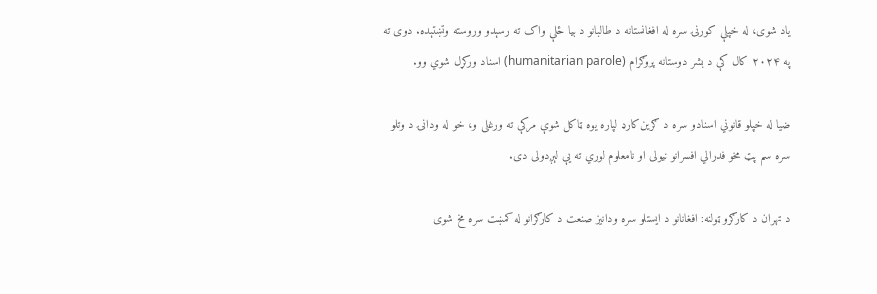یاد شوی، له خپلې کورنۍ سره له افغانستانه د طالبانو د بیا ځلې واک ته رسېدو وروسته وتښتېده. دوی ته په ۲۰۲۴ کال کې د بشر دوستانه پروګرام (humanitarian parole) اسناد ورکړل شوي وو.

ضیا له خپلو قانوني اسنادو سره د ګرین‌کارډ لپاره یوه ټاکل شوې مرکې ته ورغلی و، خو له ودانۍ د وتلو سره سم پټ مخو فدرالي افسرانو نیولی او نامعلوم لوري ته یې لېږدولی دی.

د تهران د کارګرو ټولنه: افغانانو د ایستلو سره ودانیز صنعت د کارګرانو له کمښت سره مخ شوی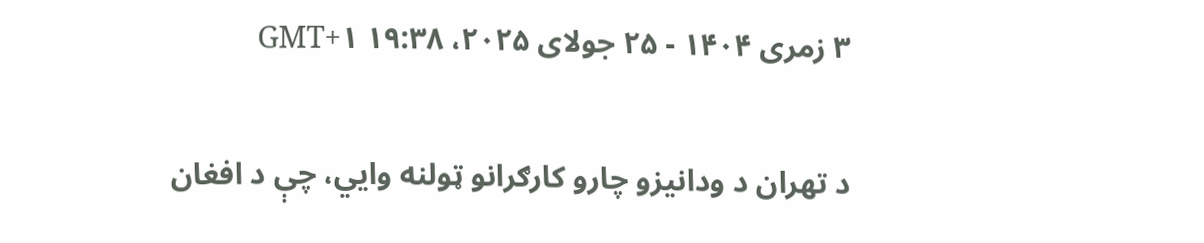۳ زمری ۱۴۰۴ - ۲۵ جولای ۲۰۲۵، ۱۹:۳۸ GMT+۱

د تهران د ودانیزو چارو کارګرانو ټولنه وايي، چې د افغان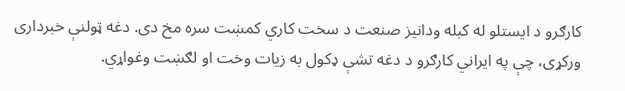کارګرو د ایستلو له کبله ودانیز صنعت د سخت کاري کمښت سره مخ دی. دغه ټولنې خبرداری ورکړی، چې په ایراني کارګرو د دغه تشې ډکول به زيات وخت او لګښت وغواړي.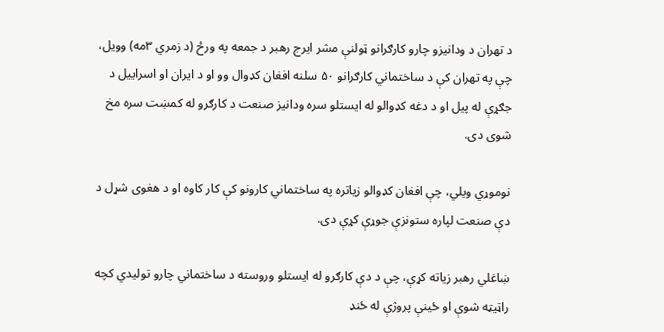د تهران د ودانیزو چارو کارګرانو ټولنې مشر ایرج رهبر د جمعه په ورځ (د زمري ۳مه) وویل، چې په تهران کې د ساختماني کارګرانو ۵۰ سلنه افغان کډوال وو او د ایران او اسراییل د جګړې له پیل او د دغه کډوالو له ایستلو سره ودانیز صنعت د کارګرو له کمښت سره مخ شوی دی.

نوموړي ویلي، چې افغان کډوالو زياتره په ساختماني کارونو کې کار کاوه او د هغوی شړل د دې صنعت لپاره ستونزې جوړې کړې دی.

ښاغلي رهبر زیاته کړې، چې د دې کارګرو له ایستلو وروسته د ساختماني چارو توليدي کچه راټيټه شوې او ځينې پروژې له ځنډ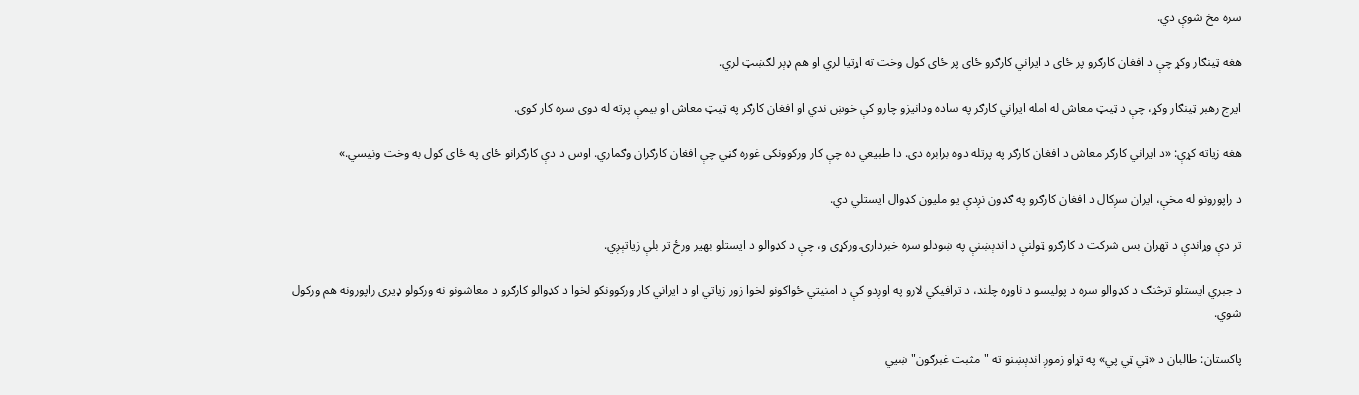سره مخ شوې دي.

هغه ټینګار وکړ چې د افغان کارګرو پر ځای د ایراني کارګرو ځای پر ځای کول وخت ته اړتیا لري او هم ډېر لګښټ لري.

ایرج رهبر ټینګار وکړ، چې د ټیټ معاش له امله ایراني کارګر په ساده ودانیزو چارو کې خوښ ندي او افغان کارګر په ټيټ معاش او بيمې پرته له دوی سره کار کوی.

هغه زیاته کړې: «د ایراني کارګر معاش د افغان کارګر په پرتله دوه برابره دی. دا طبیعي ده چې کار ورکوونکی غوره ګڼي چې افغان کارګران وګماري. اوس د دې کارګرانو ځای په ځای کول به وخت ونیسي.»

د راپورونو له مخې، ایران سږکال د افغان کارګرو په ګډون نږدې یو ملیون کډوال ایستلي دي.

تر دې وړاندې د تهران بس شرکت د کارګرو ټولنې د اندېښنې په ښودلو سره خبردارۍ ورکړی و، چې د کډوالو د ایستلو بهیر ورځ تر بلې زياتېږي.

د جبري ایستلو ترڅنګ د کډوالو سره د پولیسو د ناوړه چلند، د ترافیکي لارو په اوږدو کې د امنیتي ځواکونو لخوا زور زیاتي او د ایراني کار ورکوونکو لخوا د کډوالو کارګرو د معاشونو نه ورکولو ډیری راپورونه هم ورکول شوي.

پاکستان: طالبان د «ټي ټي پي» په تړاو زموږ اندېښنو ته "مثبت غبرګون" ښيي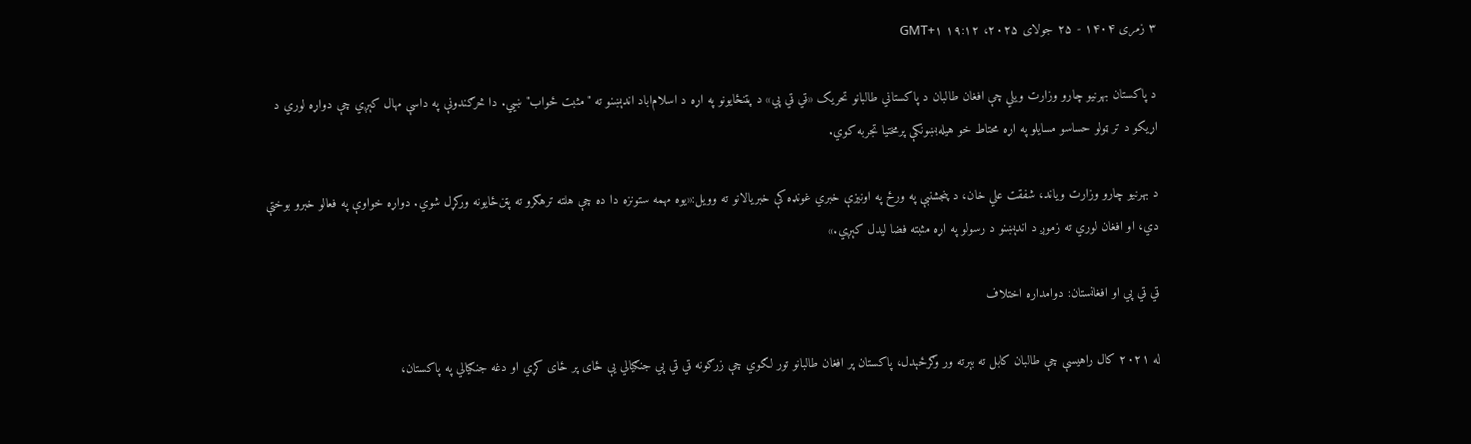۳ زمری ۱۴۰۴ - ۲۵ جولای ۲۰۲۵، ۱۹:۱۲ GMT+۱

د پاکستان بهرنیو چارو وزارت ویلي چې افغان طالبان د پاکستاني طالبانو تحریک «ټي ټي پي» د پټنځایونو په اړه د اسلام‌اباد اندېښنو ته "مثبت ځواب" ښيي. دا څرګندونې په داسې مهال کېږي چې دواړه لوري د اړیکو د تر ټولو حساسو مسایلو په اړه محتاط خو هیله‌بښونکې پرمختیا تجربه کوي.

د بهرنیو چارو وزارت ویاند، شفقت علي خان، د پنجشنبې په ورځ په اونیزې خبري غونډه کې خبریالانو ته وویل:«یوه مهمه ستونزه دا ده چې هلته ترهګرو ته پټن‌ځایونه ورکړل شوي. دواړه خواوې په فعالو خبرو بوختې دي، او افغان لوري ته زموږ د اندېښنو د رسولو په اړه مثبته فضا لیدل کېږي.»

ټي ټي پي او افغانستان: دوامداره اختلاف

له ۲۰۲۱ کال راهیسې چې طالبان کابل ته بېرته ور وګرځېدل، پاکستان پر افغان طالبانو تور لګوي چې زرګونه ټي ټي پي جنګیالي یې ځای پر ځای کړي او دغه جنګیالي په پاکستان،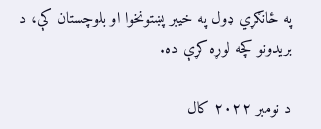په ځانګړي ډول په خیبر پښتونخوا او بلوچستان کې، د بریدونو کچه لوړه کړې ده.

د نومبر ۲۰۲۲ کال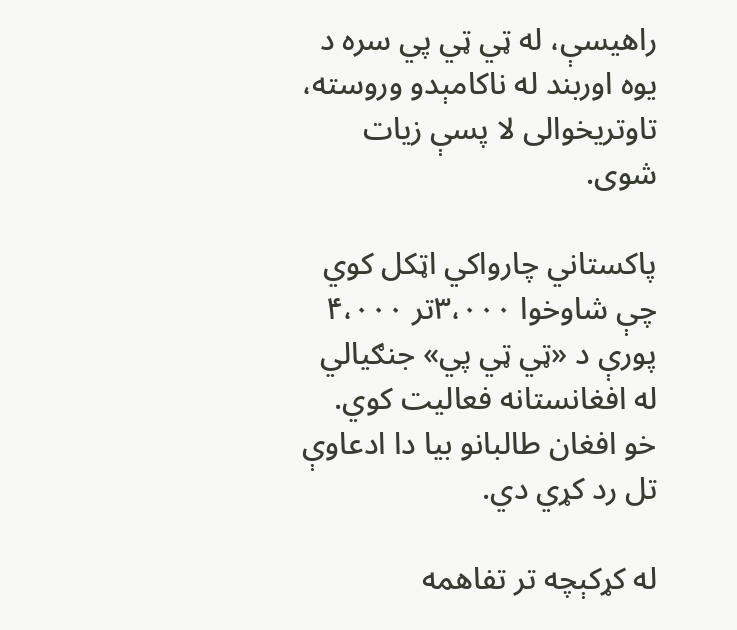راهیسې، له ټي ټي پي سره د یوه اوربند له ناکامېدو وروسته، تاوتریخوالی لا پسې زیات شوی.

پاکستاني چارواکي اټکل کوي چې شاوخوا ۳،۰۰۰تر ۴،۰۰۰ پورې د «ټي ټي پي» جنګیالي له افغانستانه فعالیت کوي. خو افغان طالبانو بیا دا ادعاوې تل رد کړي دي.

له کړکېچه تر تفاهمه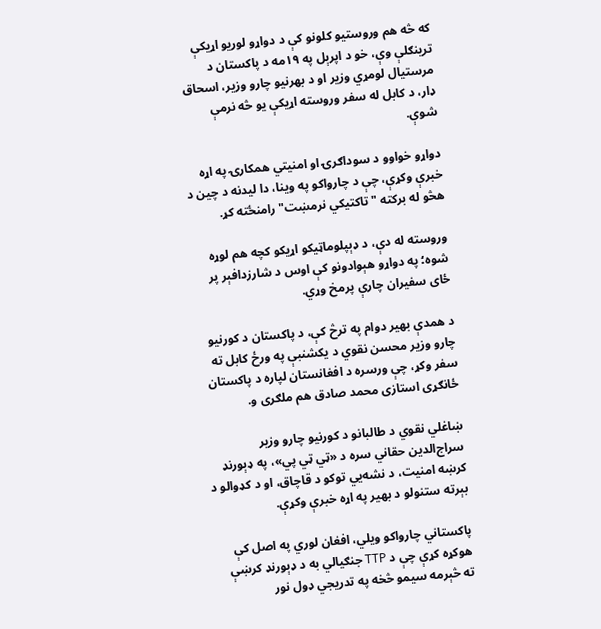که څه هم وروستیو کلونو کې د دواړو لوریو اړیکې ترینګلې وې، خو د اپرېل په ۱۹مه د پاکستان د مرستیال لومړي وزیر او د بهرنیو چارو وزیر، اسحاق ډار، د کابل له سفر وروسته اړیکې یو څه نرمې شوې.

دواړو خواوو د سوداګرۍ او امنیتي همکارۍ په اړه خبرې وکړې، چې د چارواکو په وینا، دا لیدنه د چین د هڅو له برکته "تاکتیکي نرمښت" رامنځته کړ.

وروسته له دې، د ډېپلوماټیکو اړیکو کچه هم لوړه شوه؛ په دواړو هېوادونو کې اوس د شارزدافېر پر ځای سفیران چارې پرمخ وړي.

د همدې بهیر دوام په ترڅ کې، د پاکستان د کورنیو چارو وزیر محسن نقوي د یکشنبې په ورځ کابل ته سفر وکړ، چې ورسره د افغانستان لپاره د پاکستان ځانګړی استازی محمد صادق هم ملګری و.

ښاغلي نقوي د طالبانو د کورنیو چارو وزیر سراج‌الدین حقاني سره د «ټي ټي پي»، په ډېورنډ کرښه امنیت، د نشه‌یي توکو د قاچاق، او د کډوالو د بېرته ستنولو د بهیر په اړه خبرې وکړې.

پاکستاني چارواکو ویلي، افغان لوري په اصل کې هوکړه کړې چې د TTP جنګیالي به د ډېورنډ کرښې ته څېرمه سیمو څخه په تدریجي ډول نور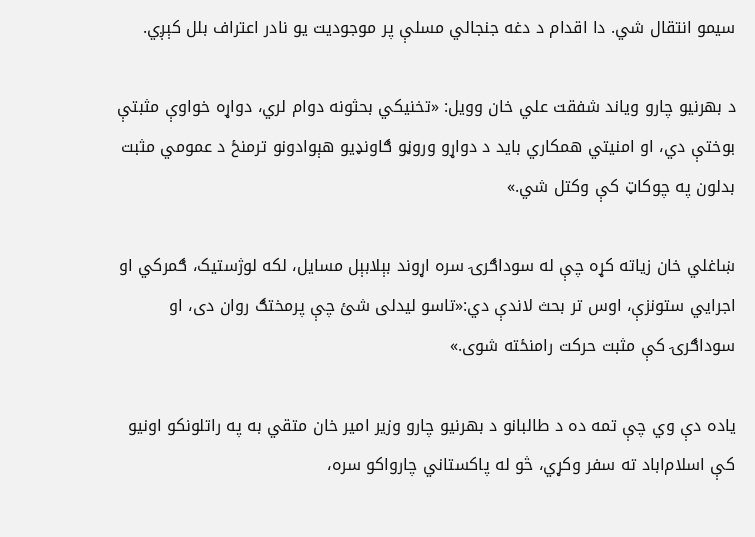سیمو انتقال شي. دا اقدام د دغه جنجالي مسلې پر موجودیت یو نادر اعتراف بلل کېږي.

د بهرنیو چارو ویاند شفقت علي خان وویل: «تخنیکي بحثونه دوام لري، دواړه خواوې مثبتې بوختې دي، او امنیتي همکاري باید د دواړو وروڼو ګاونډیو هېوادونو ترمنځ د عمومي مثبت بدلون په چوکاټ کې وکتل شي.»

ښاغلي خان زیاته کړه چې له سوداګرۍ سره اړوند بېلابېل مسایل، لکه لوژستیک، ګمرکي او اجرایي ستونزې، اوس تر بحث لاندې دي:«تاسو لیدلی شئ چې پرمختګ روان دی، او سوداګرۍ کې مثبت حرکت رامنځته شوی.»

یاده دې وي چې تمه ده د طالبانو د بهرنیو چارو وزیر امیر خان متقي به په راتلونکو اونیو کې اسلام‌اباد ته سفر وکړي، څو له پاکستاني چارواکو سره،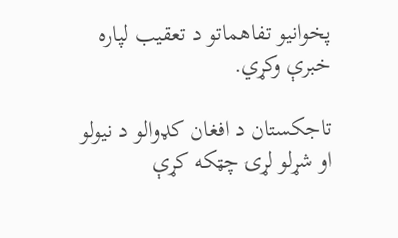پخوانیو تفاهماتو د تعقیب لپاره خبرې وکړي.

تاجکستان د افغان کډوالو د نیولو او شړلو لړۍ چټکه کړې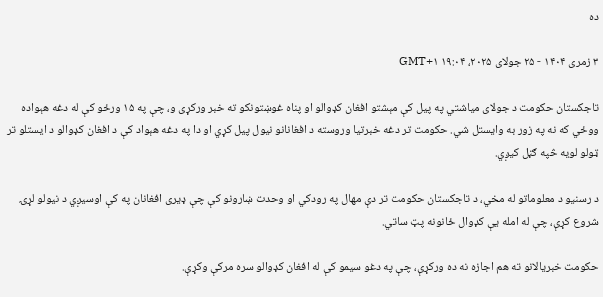ده

۳ زمری ۱۴۰۴ - ۲۵ جولای ۲۰۲۵، ۱۹:۰۴ GMT+۱

تاجکستان حکومت د جولای مياشتي په پیل کې مېشتو افغان کډوالو او پناه غوښتونکو ته خبر ورکړی و، چې په ۱۵ ورځو کې له دغه هېواده ووځي که نه په زور به وایستل شي. حکومت تر دغه خبرتیا وروسته د افغانانو نیول پيل کړي او دا په دغه هېواد کې د افغان کډوالو د ایستلو تر ټولو لویه څپه ګڼل کيږي.

د رسنیو د معلوماتو له مخي، د تاجکستان حکومت تر دې مهال په رودکي او وحدت ښارونو کې چې ډیری افغانان په کې اوسيږي د نیولو لړۍ شروع کړې، چې له امله یې کډوال ځانونه پټ ساتي.

حکومت خبريالانو ته هم اجازه نه ده ورکړې، چې په دغو سيمو کې له افغان کډوالو سره مرکې وکړې.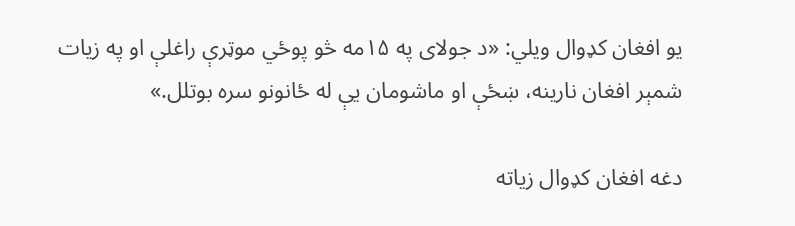یو افغان کډوال ویلي: «د جولای په ۱۵مه څو پوځي موټرې راغلې او په زيات شمېر افغان نارینه، ښځې او ماشومان يې له ځانونو سره بوتلل.»

دغه افغان کډوال زياته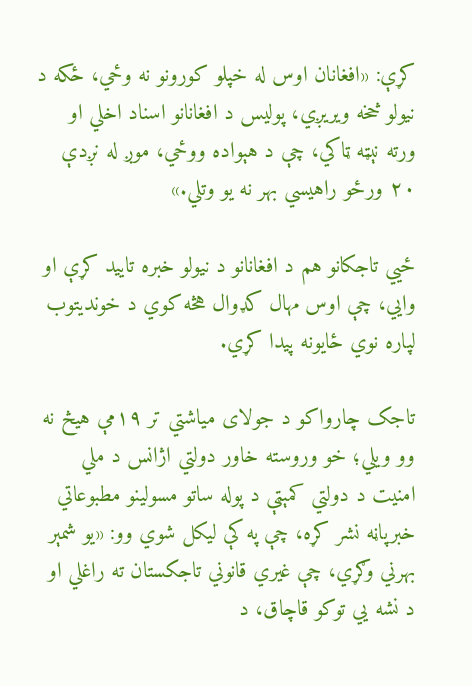کړې: «افغانان اوس له خپلو کورونو نه وځي، ځکه د نیولو څخه ویريږي، پولیس د افغانانو اسناد اخلي او ورته نېټه ټاکي، چې د هېواده ووځي، موږ له نږدې ۲۰ ورځو راهيسي بهر نه یو وتلي.»

ځيي تاجکانو هم د افغانانو د نیولو خبره تایید کړې او وايي، چې اوس مهال کډوال هڅه کوي د خوندیتوب لپاره نوي ځایونه پيدا کړي.

تاجک چارواکو د جولای میاشتي تر ۱۹مې هيڅ نه وو ویلي؛ خو وروسته خاور دولتي اژانس د ملي امنیت د دولتي کمېټې د پوله ساتو مسولینو مطبوعاتي خبرپاڼه نشر کړه، چې په کې لیکل شوي وو: «یو شمېر بهرني وګړي، چې غیري قانوني تاجکستان ته راغلي او د نشه يي توکو قاچاق، د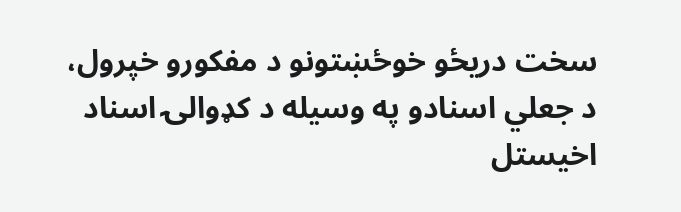سخت دريځو خوځښتونو د مفکورو خپرول، د جعلي اسنادو په وسیله د کډوالۍ اسناد اخیستل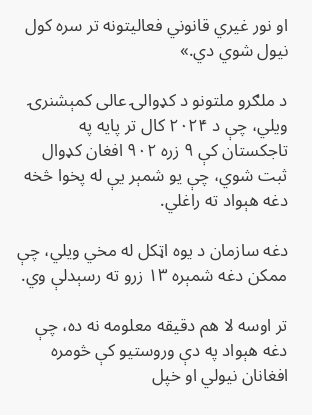او نور غيري قانوني فعالیتونه تر سره کول نیول شوي دي.»

د ملګرو ملتونو د کډوالۍ عالی کمېشنرۍ ویلي، چې د ۲۰۲۴ کال تر پایه په تاجکستان کې ۹ زره ۹۰۲ افغان کډوال ثبت شوي، چې یو شمېر يې له پخوا څخه دغه هېواد ته راغلي.

دغه سازمان د یوه اټکل له مخي ویلي، چې ممکن دغه شمېره ۱۳ زرو ته رسېدلې وي.

تر اوسه لا هم دقیقه معلومه نه ده، چې دغه هېواد په دې وروستیو کې څومره افغانان نیولي او خپل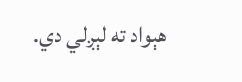هېواد ته لېږلي دي.